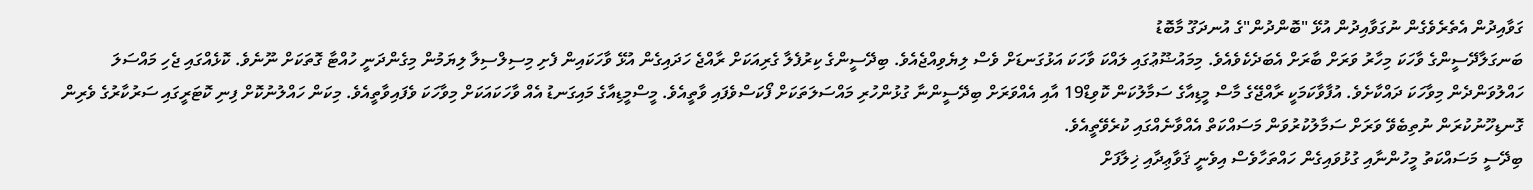ގަވާއިދުން އެތެރެވެގެން ނުގަވާއިދުން އުޅޭ "ބޮންދުން"ގެ އުނދަގޫ މާބޮޑު
ބަނގަލާދޭސީންގެ ވާހަކަ މިހާރު ވަރަށް ބާރަށް އެބަދެކެވެއެވެ. މިމައުޟޫޢުގައި ލައްކަ ވާހަކަ އަޅުގަނޑަށް ވެސް ލިޔެވިއްޖެއެވެ. ބިދޭސީންގެ ކިރުފެލާ ގެރިއަކަށް ރާއްޖެ ހަދައިގެން އުޅޭ ވާހަކައިން ފެށި މިސިލްސިލާ ލިޔަމުން މިގެންދަނީ ހުއްޓާ ގޮތަކަށް ނޫނެވެ. ކޮޅެއްގައި ޖެހި މައްސަލަ ހައްލުވަންދެން މިވާހަކަ ދައްކާށެވެ. އުފާވާކަމަކީ ރާއްޖޭގެ މާސް މީޑިއާގެ ސަމާލުކަން ކޮވިޑް19 އާއި އެއްވަރަށް ބިދޭސީންނާ ގުޅުންހުރި މައްސަލަތަކަށް ފޯކަސްވެފައި ވާތީއެވެ. މީސްމީޑިއާގެ މައިގަނޑު އެއް ވާހަކައަކަށް މިވާހަކަ ވެފައިވާތީއެވެ. މިކަން ހައްލުނުކޮށް ފިނި ކޮޓަރީގައި ސަރުކާރުގެ ވެރިން ގޮނޑިހޫނުކުރަން ނުތިބެވޭ ވަރަށް ސަމާލުކުރުވަން މަސައްކަތް އެއްވާނެއްގައި ކުރެވޭތީއެވެ.
ބިދޭސީ މަސައްކަތު މީހުންނާއި ގުޅުވައިގެން ހައްތަހާވެސް އިވެނީ ޤަވާޢިދާއި ޚިލާފަށް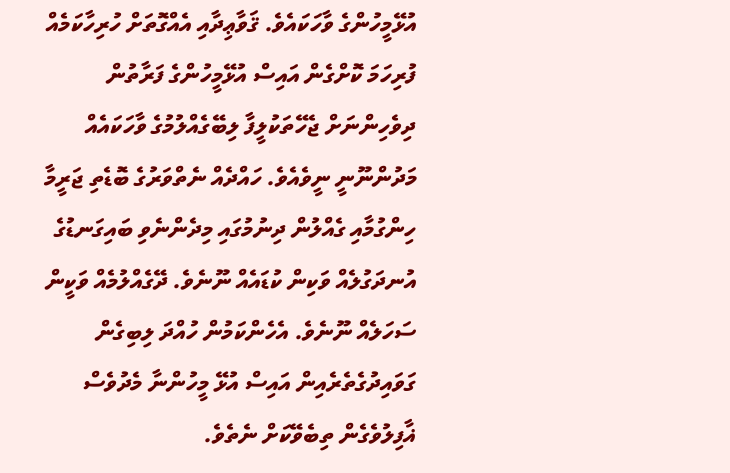އުޅޭމީހުންގެ ވާހަކައެވެ. ޤަވާޢިދާއި އެއްގޮތަށް ހުރިހާކަމެއް ފުރިހަމަ ކޮށްގެން އައިސް އުޅޭމީހުންގެ ފަރާތުން ދިވެހިންނަށް ޖެހޭތަކުލީފާ ލިބޭގެއްލުމުގެ ވާހަކައެއް މަދުންނޫނީ ނީވެއެވެ. ހައްދެއް ނެތްވަރުގެ ބޮޑެތި ޖަރީމާ ހިންގުމާއި ގެއްލުން ދިނުމުގައި މިދެންނެވި ބައިގަނޑުގެ އުނދަގުލެއް ވަކިން ކުޑައެއް ނޫނެވެ. ދޭގެއްލުމެއް ވަކީން ސަހަލެއް ނޫނެވެ. އެހެންކަމުން ހުއްދަ ލިބިގެން ގަވައިދުގެތެރެއިން އައިސް އުޅޭ މީހުންނާ މެދުވެސް ޣާފިލުވެގެން ތިބެވޭކަށް ނެތެވެ.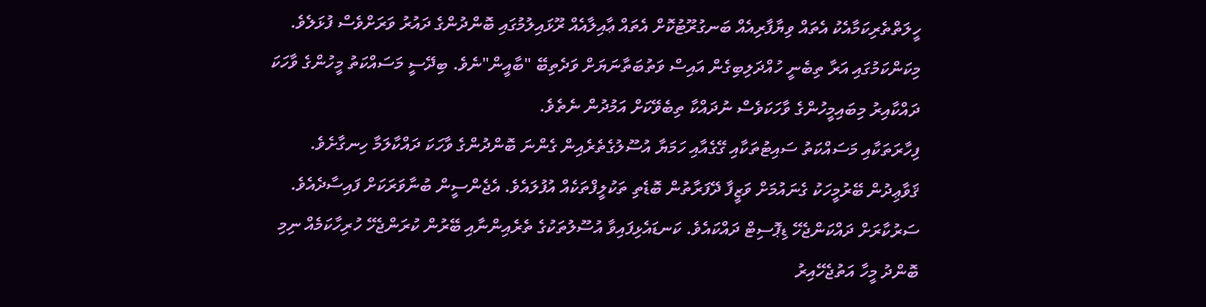ހީލަތްތެރިކަމާއެކު އެތައް ވިޔާފާރިއެއް ބަނގުރޫޓުކޮށް އެތައް ޢާއިލާއެއް ރޫޅައިލުމުގައި ބޮންދުންގެ ދައުރު ވަރަށްވެސް ފުޅަލެވެ. މިކަންކަމުގައި އަރާ ތިބެނީ ހުއްދަލިބިގެން އައިސް ވަތުބަތާނަޔަށް ވަދެތިބޭ "ބާއީން"ނެވެ. ބިދޭސީ މަސައްކަތު މީހުންގެ ވާހަކަ ދައްކާއިރު މިބައިމީހުންގެ ވާހަކަވެސް ނުދައްކާ ތިބެވޭކަށް އަމުދުން ނެތެވެ.
ފިހާރަތަކާއި މަސައްކަތު ސައިޓުތަކާއި ގޭގެއާއި ހަމަޔާ އުސޫލުގެތެރެއިން ގެންނަ ބޮންދުންގެ ވާހަކަ ދައްކާލަމާ ހިނގާށެވެ. ޤަވާޢިދުން ބޭރުމީހަކު ގެނައުމަށް ވަޒީފާ ދޭފަރާތުން ބޮޑެތި ތަކުލީފްތަކެއް އުފުލައެވެ. އެޖެންސީން ބުނާވަރަކަށް ފައިސާދެއެވެ. ސަރުކާރަށް ދައްކަންޖެހޭ ޑިޕޮސިޓް ދައްކައެވެ. ކަނޑައެޅިފައިވާ އުސޫލުތަކުގެ ތެރެއިންނާއި ބޭރުން ކުރަންޖެހޭ ހުރިހާކަމެއް ނިމި ބޮންދު މީހާ އަތުޖެހޭއިރު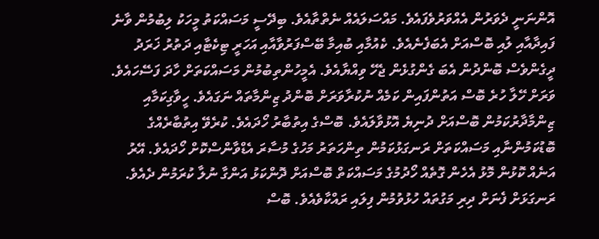އޮންނަނީ ދެވަރުން އެއްވަރުވެފައެވެ. މައްސަލައެއް ނެތްތާއެވެ. ބިދޭސީ މަސައްކަތު މީހަކު ލިބުމުން ވާނެ ފައިދާއާއި ލުއި ބޮސްއަށް އެބަފެނެއެވެ. ކެއުމާއި ބުއިމާ ބޭސްފަރުވާއާއި އަހަރީ ޓިކެޓާއި ދަތުރު ޚަރަދު ދީގެންވެސް ބޮންދުން އެބަ ގެންގުޅެން ޖެހޭ ވިއްޔާއެވެ. އެމީހުންތިބުމުން މަސައްކަތަށް ހާދަ ފަސޭހައެވެ. ވަރަށް ހޭލާ ހުރެ ބޮސް އަތުންފައިން ކަމެއް ނުކުރާވަރަށް ބޮންދު ޒިންމާތައް ނަގައެވެ. ހީވާގިކަމާއި ޒިންމާދާރުކަމުން ބޮސްއަށް ދުނިޔެ އޮޅުވާލައެވެ. ބޮސްގެ އިތުބާރު ހޯދައެވެ. ކުރެވޭ އިތުބާރެއްގެ ބޮޑުކަމުންނާއި މަސައްކަތަށް ރަނގަޅުކަމުން ތިންހަތަރު މަހުގެ މުސާރަ އެޑްވާންސްކޮށް ހޯދައެވެ. އޭރު އަނެއް ކޮޅުން މޮޅު އެހެން ގޮތެއް ހޯދުމުގެ މަސައްކަތް ބޮސްއަށް ދޮންކަޅު އަންގާ ނުލާ ކުރަމުން ދެއެވެ. ރަނގަޅަށް ފެނަށް ދިރި މަގުތައް ހުޅުވުމުން ފިލައި ރައްކާވެއެވެ. ބޮސް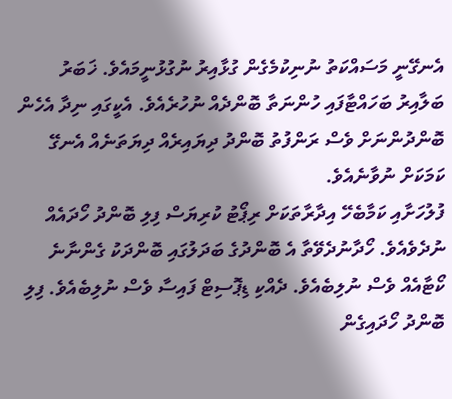އެނގޭނީ މަސައްކަތު ނުނިކުމެގެން ގުޅާއިރު ނުގުޅުނީމައެވެ. ޚަބަރު ބަލާއިރު ބަހައްޓާފައި ހުންނަތާ ބޮންދެއް ނުހުރެއެވެ. އެކީގައި ނިދާ އެހެން ބޮންދުންނަށް ވެސް ރަންފުތު ބޮންދު ދިޔައިރެއް ދިޔަތަނެއް އެނގޭ ކަމަކަށް ނުވާނެއެވެ.
ފުލުހަށާއި ކަމާބެހޭ އިދާރާތަކަށް ރިޕޯޓު ކުރިޔަސް ފިލި ބޮންދު ހޯދައެއް ނުދެވެއެވެ. ހޯދާނުދެވޭތާ އެ ބޮންދުގެ ބަދަލުގައި ބޮންދަކު ގެންނާނެ ކޯޓާއެއް ވެސް ނުލިބެއެވެ. ދެއްކި ޑިޕޮސިޓް ފައިސާ ވެސް ނުލިބެއެވެ. ފިލި ބޮންދު ހޯދައިގެން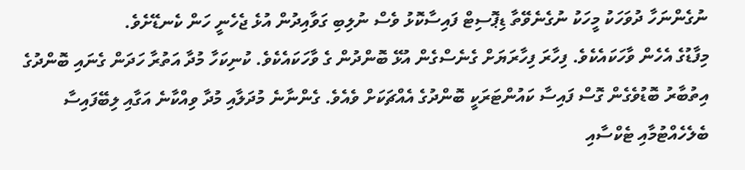ނުގެންނަހާ ދުވަހަކު މީހަކު ނުގެނެވޭތާ ޑިޕޮސިޓް ފައިސާކޮޅު ވެސް ނުލިބި ގަވާއިދުން އުޅެ ޖެހެނީ ހަން ކެނޑޭށެވެ.
މިފާޑުގެ އެހެން ވާހަކައެކެވެ. ފިހާރަ ފިހާރަޔަށް ގެނެސްގެން އުޅޭ ބޮންދުން ގެ ވާހަކައެކެވެ. ކުނިކަހާ މުދާ އަތުރާ ހަދަން ގެނައި ބޮންދުގެ އިތުބާރު ބޮޑުވެގެން ގޮސް ފައިސާ ކައުންޓަރަކީ ބޮންދުގެ އެއްޗަކަށް ވެއެވެ. ގެންނާނެ މުދަލާއި މުދާ ވިއްކާނެ އަގާއި ލިބޭފައިސާ ބެލެހެއްޓުމާއި ޓެކްސާއި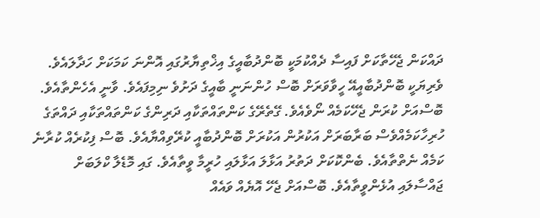ދައްކަން ޖެހޭތާކަށް ފައިސާ ދެއްކުމަކީ ބޮންދުބާއީގެ އިޚްތިޔާރުގައި އޮންނަ ކަމަކަށް ހަދާލައެވެ. ވެރިޔަކީ ބޮންދުބާއީއޭ ހީވާވަރަށް ބޮސް ހުންނަނީ ބާއީގެ ދަށުވެ ނިމިފައެވެ. ވާނީ އެހެންތާއެވެ. ބޮސްއަށް ކުރަން ޖެހޭކަމެއް ނޯވެއެވެ. ގޭތެރޭގެ ކަންތައްތަކާއި ދަރިންގެ ކަންތައްތަކާއި ދައްތަގެ ހުރިހާކަމެއްވެސް ބަރާބަރަށް އަކުރުން އަކުރަށް ބޮންދުބާއީ ކުރޭވިއްޔާއެވެ. ބޮސް ފިކުރެއް ކުރާނެ ކަމެއް ނެތްތާއެވެ. ބެންކޮކަށް ދަތުރު އަޅާލަ އަޅާލައި ހުރީމާ ވީތާއެވެ. ގައި މޮޑެލާ ކްލަބަށް ޖައްސާލައި އުޅެންވީތާއެވެ. ބޮސްއަށް ޖެހޭ އޮޔެއް ވައެއް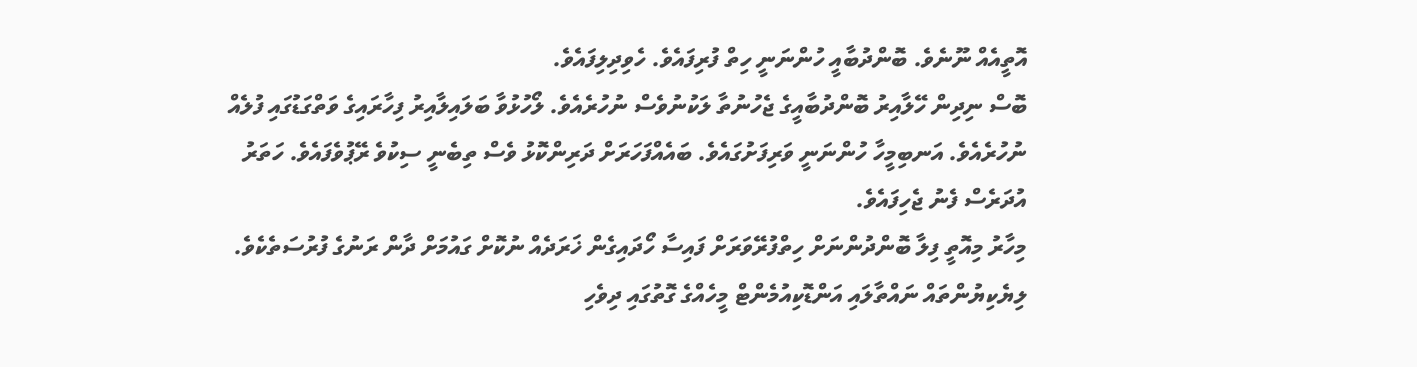އޮތީއެއް ނޫނެވެ. ބޮންދުބާއީ ހުންނަނީ ހިތް ފުރިފައެވެ. ހެވިދިލިފައެވެ.
ބޮސް ނިދިން ހޭލާއިރު ބޮންދުބާއީގެ ޖެހުނުތާ ލަކުނުވެސް ނުހުރެއެވެ. ލޯހުޅުވާ ބަލައިލާއިރު ފިހާރައިގެ ވަތްގަޑުގައި ފުލެއް ނުހުރެއެވެ. އަނބިމީހާ ހުންނަނީ ވަރިފަށުގައެވެ. ބައެއްފަހަރަށް ދަރިންކޮޅު ވެސް ތިބެނީ ސިކުވެ ރޭޕުވެފައެވެ. ހަތަރު އުދަރެސް ފެނު ޖެހިފައެވެ.
މިހާރު މިއޮތީ ފިލާ ބޮންދުންނަށް ހިތްފުރޭވަރަށް ފައިސާ ހޯދައިގެން ޚަރަދެއް ނުކޮށް ގައުމަށް ދާން ރަނުގެ ފުރުސަތެކެވެ. ލިޔެކިޔުންތައް ނައްތާލައި އަންޑޮކިއުމެންޓް މީހެއްގެ ގޮތުގައި ދިވެހި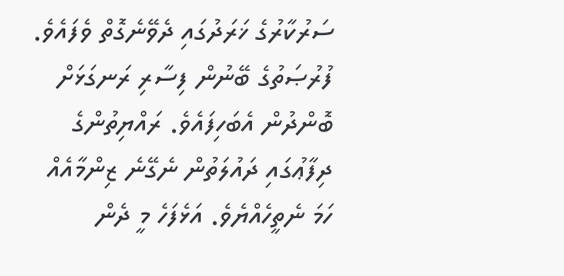ސަރުކާރުގެ ޚަރަދުގައި ދެވޭނެގޮތް ވެފައެވެ. ފުރުޞަތުގެ ބޭނުން ފިސާރި ރަނގަޅަށް ބޮންދުން އެބަހިފައެވެ. ރައްޔިތުންގެ ދިފާޢުގައި ދައުލަތުން ނެގޭނެ ޒިންމާއެއް ހަމަ ނެތީހެއްޔެވެ. އަޅެފަހެ މީ ދެން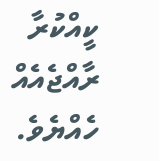ކީއްކުރާ ރާއްޖެއެއް ހެއްޔެވެ.